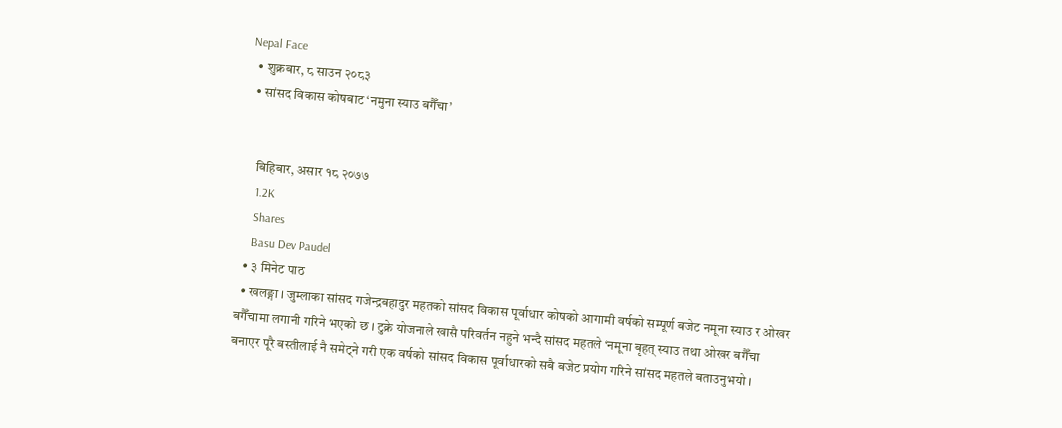Nepal Face
  • शुक्रबार, ८ साउन २०८३
  • सांसद विकास कोषबाट ‘नमुना स्याउ बगैँचा’


    बिहिबार, असार १८ २०७७
    1.2K
    Shares
    Basu Dev Paudel
  • ३ मिनेट पाठ
  • खलङ्गा । जुम्लाका सांसद गजेन्द्रबहादुर महतको सांसद विकास पूर्वाधार कोषको आगामी वर्षको सम्पूर्ण बजेट नमूना स्याउ र ओखर बगैँचामा लगानी गरिने भएको छ । टुक्रे योजनाले खासै परिवर्तन नहुने भन्दै सांसद महतले ‘नमूना बृहत् स्याउ तथा ओखर बगैँचा बनाएर पूरै बस्तीलाई नै समेट्ने गरी एक वर्षको सांसद विकास पूर्वाधारको सबै बजेट प्रयोग गरिने सांसद महतले बताउनुभयो ।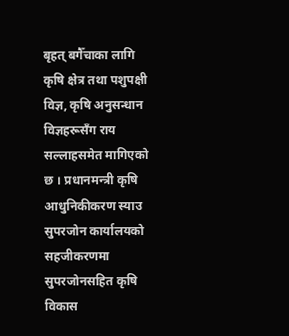बृहत् बगैँचाका लागि कृषि क्षेत्र तथा पशुपक्षी विज्ञ, कृषि अनुसन्धान विज्ञहरूसँग राय सल्लाहसमेत मागिएको छ । प्रधानमन्त्री कृषि आधुनिकीकरण स्याउ सुपरजोन कार्यालयको सहजीकरणमा सुपरजोनसहित कृषि विकास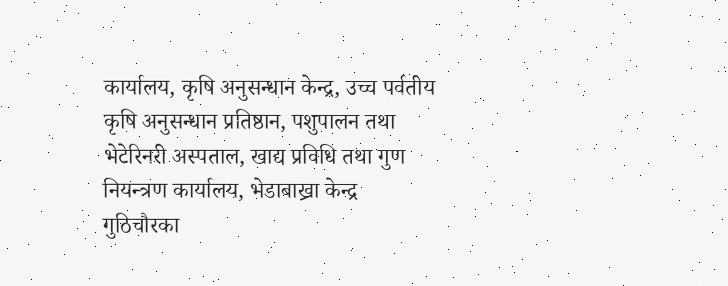कार्यालय, कृषि अनुसन्धान केन्द्र, उच्च पर्वतीय कृषि अनुसन्धान प्रतिष्ठान, पशुपालन तथा भेटेरिनरी अस्पताल, खाद्य प्रविधि तथा गुण नियन्त्रण कार्यालय, भेडाबाख्रा केन्द्र गुठिचौरका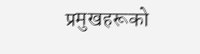प्रमुखहरूको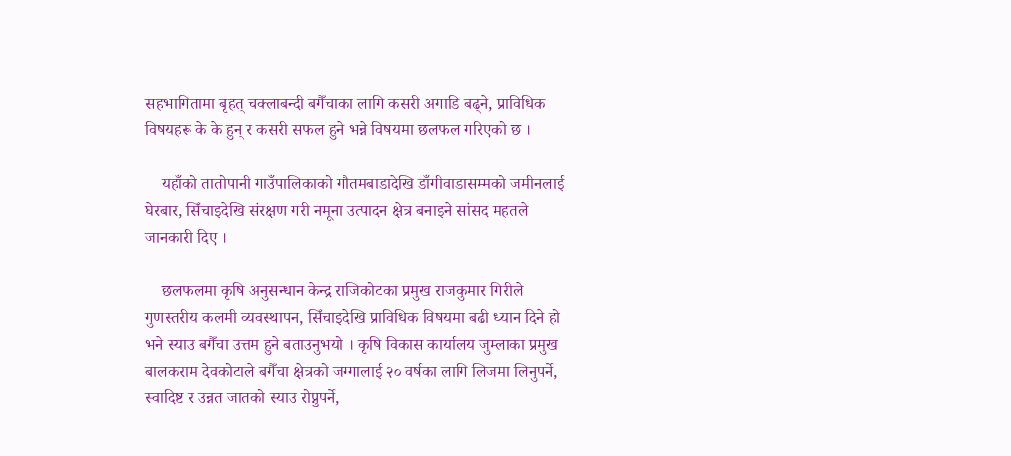सहभागितामा बृहत् चक्लाबन्दी बगैँचाका लागि कसरी अगाडि बढ्ने, प्राविधिक विषयहरू के के हुन् र कसरी सफल हुने भन्ने विषयमा छलफल गरिएको छ ।

    यहाँको तातोपानी गाउँपालिकाको गौतमबाडादेखि डाँगीवाडासम्मको जमीनलाई घेरबार, सिँचाइदेखि संरक्षण गरी नमूना उत्पादन क्षेत्र बनाइने सांसद महतले जानकारी दिए ।

    छलफलमा कृषि अनुसन्धान केन्द्र राजिकोटका प्रमुख राजकुमार गिरीले गुणस्तरीय कलमी व्यवस्थापन, सिँचाइदेखि प्राविधिक विषयमा बढी ध्यान दिने हो भने स्याउ बगैँचा उत्तम हुने बताउनुभयो । कृषि विकास कार्यालय जुम्लाका प्रमुख बालकराम देवकोटाले बगैँचा क्षेत्रको जग्गालाई २० वर्षका लागि लिजमा लिनुपर्ने, स्वादिष्ट र उन्नत जातको स्याउ रोप्नुपर्ने,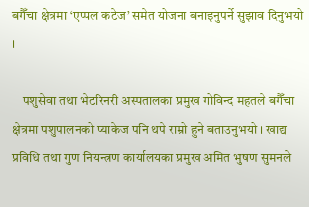बगैँचा क्षेत्रमा ‘एप्पल कटेज’ समेत योजना बनाइनुपर्ने सुझाव दिनुभयो ।

    पशुसेवा तथा भेटरिनरी अस्पतालका प्रमुख गोविन्द महतले बगैँचा क्षेत्रमा पशुपालनको प्याकेज पनि थपे राम्रो हुने बताउनुभयो । खाद्य प्रविधि तथा गुण नियन्त्रण कार्यालयका प्रमुख अमित भुषण सुमनले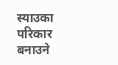स्याउका परिकार बनाउने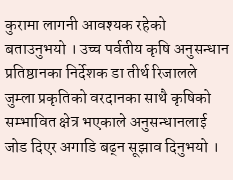कुरामा लागनी आवश्यक रहेको बताउनुभयो । उच्च पर्वतीय कृषि अनुसन्धान प्रतिष्ठानका निर्देशक डा तीर्थ रिजालले जुम्ला प्रकृतिको वरदानका साथै कृषिको सम्भावित क्षेत्र भएकाले अनुसन्धानलाई जोड दिएर अगाडि बढ्न सूझाव दिनुभयो ।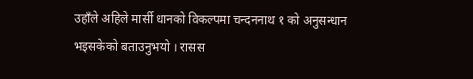उहाँले अहिले मार्सी धानको विकल्पमा चन्दननाथ १ को अनुसन्धान भइसकेको बताउनुभयो । रासस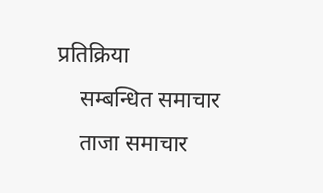प्रतिक्रिया
    सम्बन्धित समाचार
    ताजा समाचार